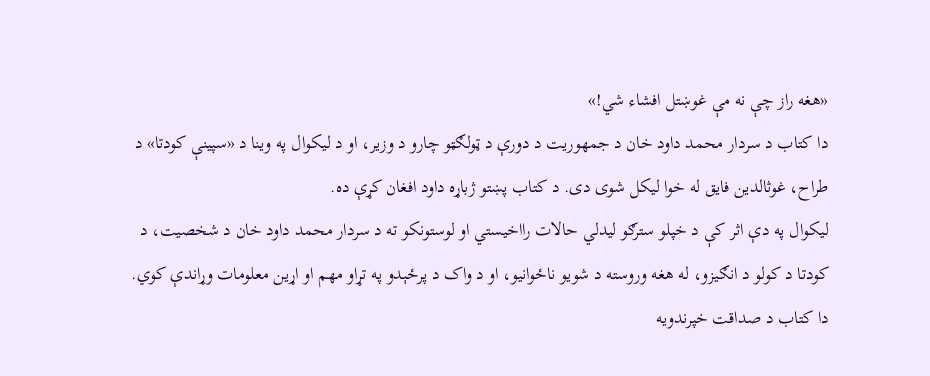«هغه راز چې نه مې غوښتل افشاء شي!»
دا کتاب د سردار محمد داود خان د جمهوریت د دورې د ټولګټو چارو د وزیر، او د لیکوال په وینا د «سپینې کودتا» د طراح، غوثالدین فایق له خوا لیکل شوی دی. د کتاب پښتو ژباړه داود افغان کړې ده.
لیکوال په دې اثر کې د خپلو سترګو لیدلي حالات رااخیستي او لوستونکو ته د سردار محمد داود خان د شخصیت، د کودتا د کولو د انګیزو، له هغه وروسته د شویو ناځوانیو، او د واک د پرځېدو په تړاو مهم او اړین معلومات وړاندې کوي.
دا کتاب د صداقت خپرندویه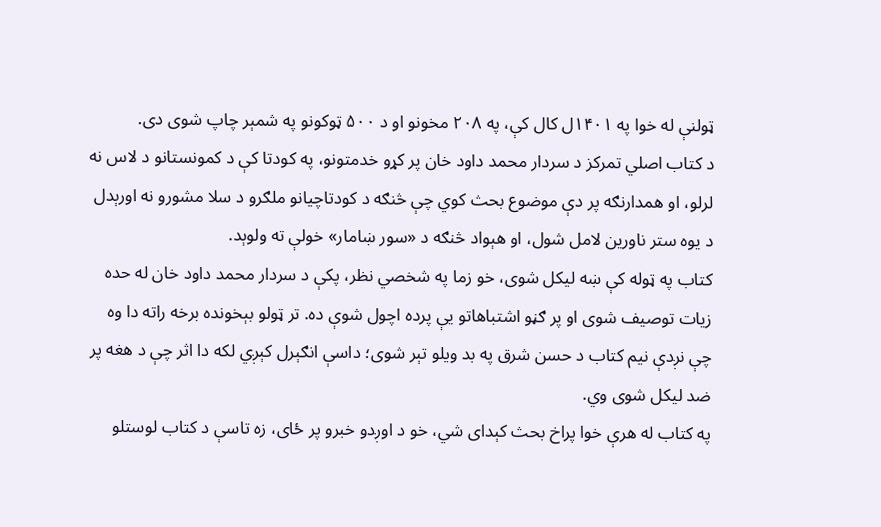ټولنې له خوا په ۱۴۰۱ل کال کې، په ۲۰۸ مخونو او د ۵۰۰ ټوکونو په شمېر چاپ شوی دی.
د کتاب اصلي تمرکز د سردار محمد داود خان پر کړو خدمتونو، په کودتا کې د کمونستانو د لاس نه لرلو، او همدارنګه پر دې موضوع بحث کوي چې څنګه د کودتاچیانو ملګرو د سلا مشورو نه اورېدل د یوه ستر ناورین لامل شول، او هېواد څنګه د «سور ښامار» خولې ته ولوېد.
کتاب په ټوله کې ښه لیکل شوی، خو زما په شخصي نظر، پکې د سردار محمد داود خان له حده زیات توصیف شوی او پر ګڼو اشتباهاتو یې پرده اچول شوې ده. تر ټولو بېخونده برخه راته دا وه چې نږدې نیم کتاب د حسن شرق په بد ویلو تېر شوی؛ داسې انګېرل کېږي لکه دا اثر چې د هغه پر ضد لیکل شوی وي.
په کتاب له هرې خوا پراخ بحث کېدای شي، خو د اوږدو خبرو پر ځای، زه تاسې د کتاب لوستلو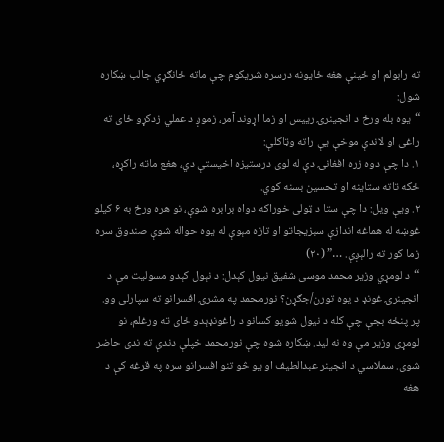ته رابولم او ځینې هغه ځایونه درسره شریکوم چې ماته ځانګړي جالب ښکاره شول:
“یوه بله ورځ د انجینرۍ رییس او زما اړوند آمر، زموږ د عملي زدکړو ځای ته راغی او لاندې موخې یې راته وټاکلې:
۱. دا چې دوه زره افغانۍ دې له لوی درستیزه اخیستې دي، هغع ماته راکړه، ځکه تاته ستاینه او تحسین بسنه کوي.
۲. ویې ویل: دا چې ستا د ټولی خوراکه دواه برابره شوې، نو هره ورځ به ۶ کیلو غوښه له هماغه اندازې سبزیجاتو او تازه مېوې له یوه حواله شوې صندوق سره زما کور ته رالېږې. …” (۲۰)
“د لومړي وزیر محمد موسی شفیق نیول کېدل: د نېول کېدو مسولیت مې د انجینرۍ غونډ د یوه تورن/جګړن؟ نورمحمد په مشرۍ افسرانو ته سپارلی وو. پر پنځه بجې چې کله د نیول شويو کسانو د راغونډېدو ځای ته ورغلم، نو لومړی وزیر مې وه نه لید. ښکاره شوه چې نورمحمد خپلې دندې ته ندی حاضر شوی. سملاسي د انجینر عبدالطیف او یو څو تنو افسرانو سره په قرغه کې د هغه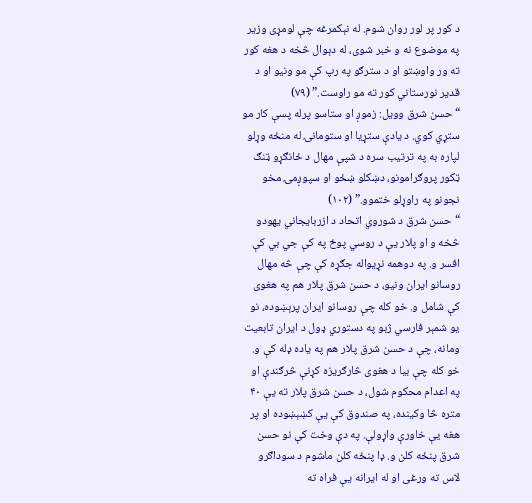د کور پر لور روان شوم. له نېکمرغه چې لومړی وزیر په موضوع نه و خبر شوی، له دېوال څخه د هغه کور ته ور واوښتو او د سترګو په رپ کې مو ونیو او د قدیر نورستاني کور ته مو راوست.” (۷۹)
“حسن شرق وویل: زموږ او ستاسو پرله پسې کار مو ستړي کوي. د یادې ستړیا او ستومانۍ له منځه وړلو لپاره به په ترتیب سره د شپې مهال د ځانګړو ټنګ ټکور پروګرامونو، دښکلو ښځو او سپوږمۍ مخو نجونو په راوړلو ختموو.” (۱۰۲)
“حسن شرق د شوروي اتحاد د ازربایجاني یهودو څخه و او پلار یې د روسي پوځ په کې جي بي کې افسر و. په دوهمه نړیواله جګړه کې چې څه مهال روسانو ایران ونیو، د حسن شرق پلار هم په هغوی کې شامل و. خو کله چې روسانو ایران پرېښوده، نو یو شمېر فارسي ژبو په دستوري ډول د ایران تابعیت ومانه، چې د حسن شرق پلار هم په یاده ډله کې و. خو کله چې بیا د هغوی څارګریزه کړنې څرګندې او په اعدام محکوم شول، د حسن شرق پلار ته یې ۴۰ متره څا وکینده، په صندوق کې یې کښېښوده او پر هغه یې خاورې واړولې. په دې وخت کې نو حسن شرق پنځه کلن و. ډا پنځه کلن ماشوم د سوداګرو لاس ته ورغی او له ایرانه یې فراه ته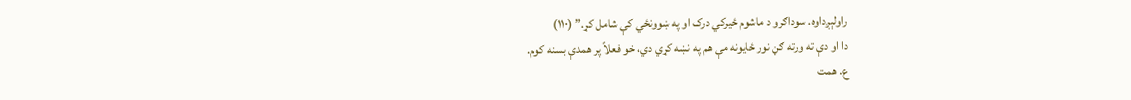راولېږداوه. سوداګرو د ماشوم ځیرکي درک او په ښوونځي کې شامل کړ.” (۱۱۰)
دا او دې ته ورته ګڼ نور ځایونه مې هم په نښه کړي دي، خو فعلاً پر همدې بسنه کوم.
ع. همت